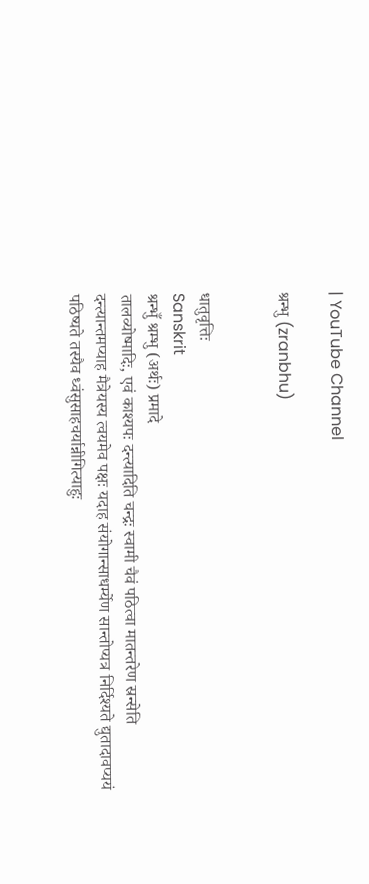| YouTube Channel

श्रन्भु (zranbhu)


धातुवृत्तिः
Sanskrit
श्रन्भुँ श्रम्भु (अर्थः) प्रमादे
तालव्योष्मादिः, एवं काश्यपः दन्त्यादिति चन्द्रः स्वामी चैवं पठित्वा मातन्तरेण स्रन्सेति दन्त्यान्तमप्याह मैत्रेयस्य त्वयमेव पक्षः यदाह संयोगान्साधर्म्येण सान्तोप्यत्र निर्दिश्यते द्युतादावप्ययं पठिष्यते तस्यैव ध्वंसुसाहचर्यान्नीगित्याहुः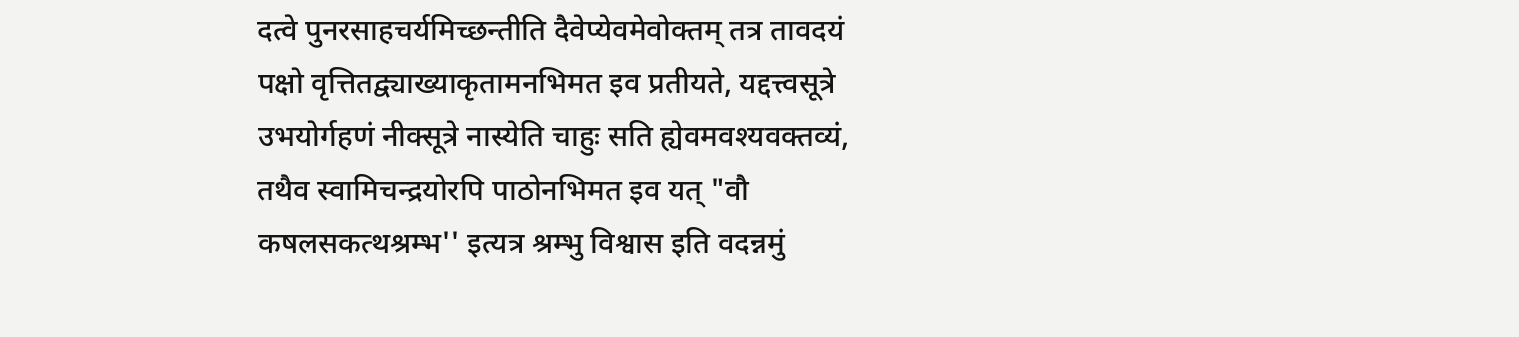दत्वे पुनरसाहचर्यमिच्छन्तीति दैवेप्येवमेवोक्तम् तत्र तावदयं पक्षो वृत्तितद्व्याख्याकृतामनभिमत इव प्रतीयते, यद्दत्त्वसूत्रे उभयोर्गहणं नीक्सूत्रे नास्येति चाहुः सति ह्येवमवश्यवक्तव्यं, तथैव स्वामिचन्द्रयोरपि पाठोनभिमत इव यत् "वौ कषलसकत्थश्रम्भ'' इत्यत्र श्रम्भु विश्वास इति वदन्नमुं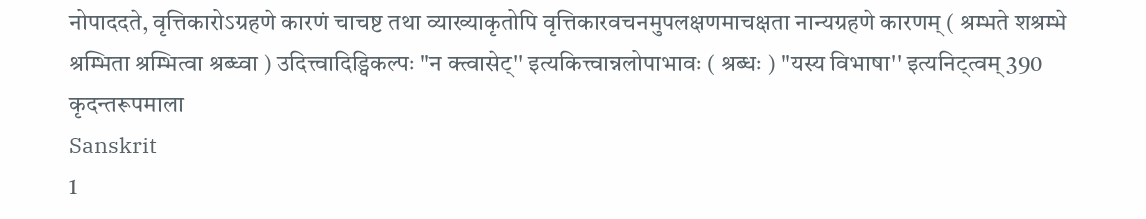नोपाददते, वृत्तिकारोऽग्रहणे कारणं चाचष्ट तथा व्याख्याकृतोपि वृत्तिकारवचनमुपलक्षणमाचक्षता नान्यग्रहणे कारणम् ( श्रम्भते शश्रम्भे श्रम्भिता श्रम्भित्वा श्रब्ध्वा ) उदित्त्वादिड्विकल्पः "न क्त्वासेट्'' इत्यकित्त्वान्नलोपाभावः ( श्रब्धः ) "यस्य विभाषा'' इत्यनिट्त्वम् 390
कृदन्तरूपमाला
Sanskrit
1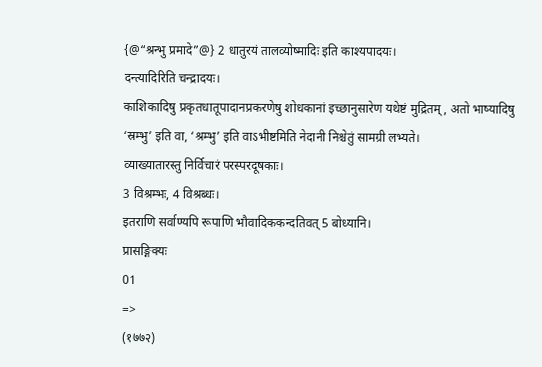{@“श्रन्भु प्रमादे”@} 2 धातुरयं तालव्योष्मादिः इति काश्यपादयः।
दन्त्यादिरिति चन्द्रादयः।
काशिकादिषु प्रकृतधातूपादानप्रकरणेषु शोधकानां इच्छानुसारेण यथेष्टं मुद्रितम्, अतो भाष्यादिषु ‘स्रम्भु’ इति वा, ‘श्रम्भु’ इति वाऽभीष्टमिति नेदानी निश्चेतुं सामग्री लभ्यते।
व्याख्यातारस्तु निर्विचारं परस्परदूषकाः।
3 विश्रम्भः, 4 विश्रब्धः।
इतराणि सर्वाण्यपि रूपाणि भौवादिककन्दतिवत् 5 बोध्यानि।
प्रासङ्गिक्यः
01
=>
(१७७२)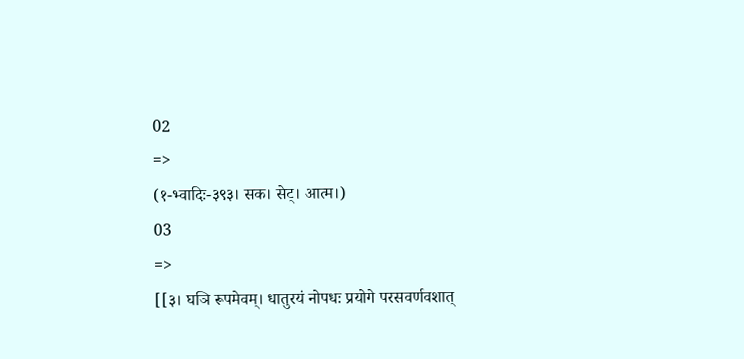02
=>
(१-भ्वादिः-३९३। सक। सेट्। आत्म।)
03
=>
[[३। घञि रूपमेवम्। धातुरयं नोपधः प्रयोगे परसवर्णवशात्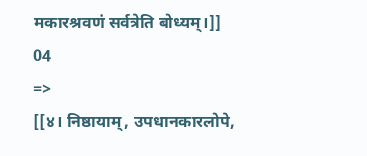मकारश्रवणं सर्वत्रेति बोध्यम्।]]
04
=>
[[४। निष्ठायाम्, उपधानकारलोपे,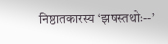निष्ठातकारस्य ‘झषस्तथोः--’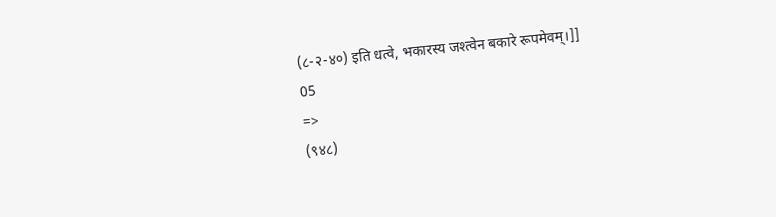(८-२-४०) इति धत्वे, भकारस्य जश्त्वेन बकारे रूपमेवम्।]]
05
=>
(९४८)